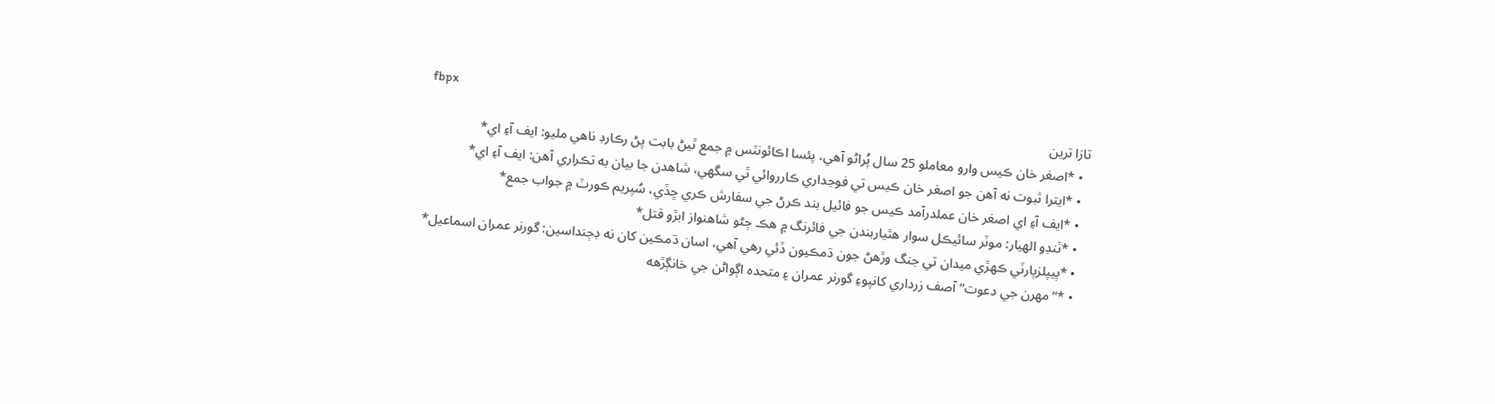fbpx
تازا ترين
  • *اصغر خان ڪيس وارو معاملو 25 سال پُراڻو آهي، پئسا اڪائونٽس ۾ جمع ٿيڻ بابت پڻ رڪارڊ ناهي مليو: ايف آءِ اي*
  • *ايترا ثبوت نه آهن جو اصغر خان ڪيس تي فوجداري ڪارروائي ٿي سگهي، شاهدن جا بيان به تڪراري آهن: ايف آءِ اي*
  • *ايف آءِ اي اصغر خان عملدرآمد ڪيس جو فائيل بند ڪرڻ جي سفارش ڪري ڇڏي، سُپريم ڪورٽ ۾ جواب جمع*
  • *ٽنڊو الهيار: موٽر سائيڪل سوار هٿياربندن جي فائرنگ ۾ هڪ ڄڻو شاهنواز ابڙو قتل*
  • *پيپلزپارٽي ڪهڙي ميدان تي جنگ وڙهڻ جون ڌمڪيون ڏئي رهي آهي، اسان ڌمڪين کان نه ڊڄنداسين: گورنر عمران اسماعيل*
  • *“مهرن جي دعوت” آصف زرداري کانپوءِ گورنر عمران ۽ متحده اڳواڻن جي خانڳڙهه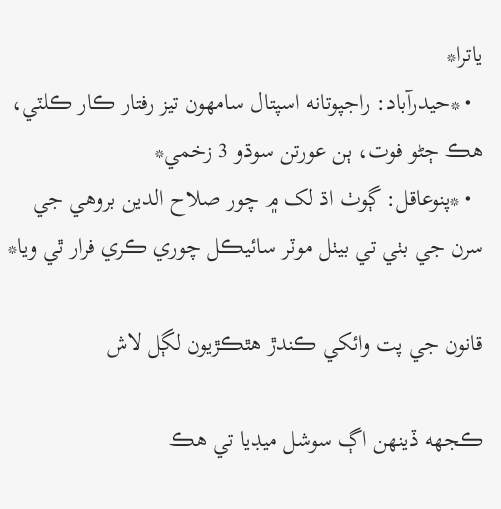ياترا*
  • *حيدرآباد: راجپوتانه اسپتال سامهون تيز رفتار ڪار ڪلٽي، هڪ ڄڻو فوت، ٻن عورتن سوڌو 3 زخمي*
  • *پنوعاقل: ڳوٺ اڌ لک ۾ چور صلاح الدين بروھي جي سرن جي بٺي تي بيٺل موٽر سائيڪل چوري ڪري فرار ٿي ويا*

قانون جي پت وائکي ڪندڙ هٿڪڙيون لڳل لاش

ڪجهه ڏينهن اڳ سوشل ميڊيا تي هڪ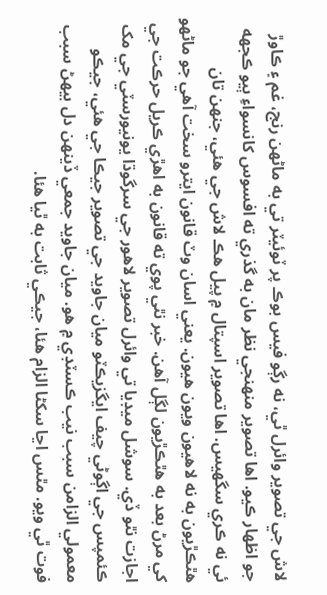لاش جي تصوير وائرل ٿي، نه رڳو فيس بوڪ پر ٽوئيٽر تي به ماڻهن رنج، غم ۽ ڪاوڙ جو اظهار ڪيو. اها تصوير منهنجي نظر مان به گذري ته افسوس کانسواءِ ٻيو ڪجهه ئي نه ڪري سگهيس. اها تصوير اسپتال ۾ پيل هڪ لاش جي هئي، جنهن تان هٿڪڙيون به نه لاهيون ويون هيون. يعني اسان وٽ قانون ايترو سخت آهي جو ماڻهو کي مرڻ بعد به هٿڪڙيون لڳل آهن. خبر نٿي پوي ته قانون به اهڙي ڪريل حرڪت جي اجازت نٿو ڏي. سوشل ميڊيا تي وائرل تصوير لاهور جي سرگوڌا يونيورسٽي جي مک ڪئمپس جي اڳوڻي چيف ايگزيڪٽو ميان جاويد جي تصوير جيڪا جي هئي، جيڪو معمولي الزامن سبب نيب ڪسٽڊي ۾ هو. ميان جاويد جمعي ڏينهن دل بيهڻ سبب فوت ٿي ويو. مٿس اڃا سکڻا الزام هئا، جيڪي ثابت به ٿيا هئا.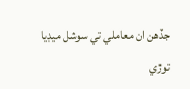جڏهن ان معاملي تي سوشل ميڊيا توڙي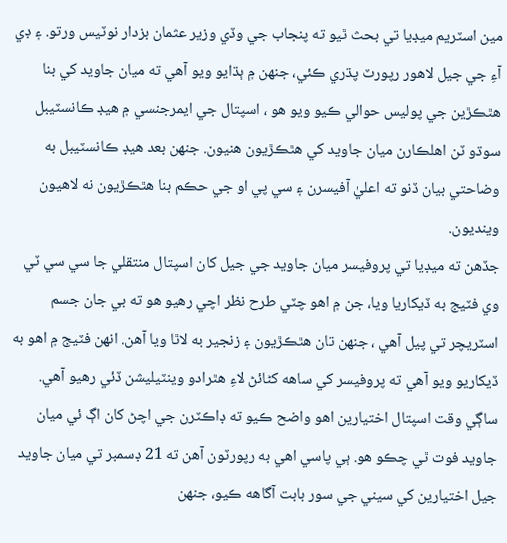مين اسٽريم ميڊيا تي بحث ٿيو ته پنجاب جي وڏي وزير عثمان بزدار نوٽيس ورتو. ۽ ڊي آءِ جي جيل لاهور رپورٽ پڌري ڪئي، جنهن ۾ ٻڌايو ويو آهي ته ميان جاويد کي بنا هٿڪڙين جي پوليس حوالي ڪيو ويو هو ، اسپتال جي ايمرجنسي ۾ هيڊ ڪانسٽيبل سوڌو ٽن اهلڪارن ميان جاويد کي هٿڪڙيون هنيون. جنهن بعد هيڊ ڪانسٽيبل به وضاحتي بيان ڏنو ته اعليٰ آفيسرن ۽ سي پي او جي حڪم بنا هٿڪڙيون نه لاهيون وينديون.
جڏهن ته ميڊيا تي پروفيسر ميان جاويد جي جيل کان اسپتال منتقلي جا سي سي ٽي وي فٽيج به ڏيکاريا ويا، جن ۾ اهو چٽي طرح نظر اچي رهيو هو ته بي جان جسم اسٽريچر تي پيل آهي ، جنهن تان هٿڪڙيون ۽ زنجير به لاٿا ويا آهن. انهن فٽيج ۾ اهو به ڏيکاريو ويو آهي ته پروفيسر کي ساهه کڻائڻ لاءِ هٿرادو وينٽيليشن ڏئي رهيو آهي. ساڳي وقت اسپتال اختيارين اهو واضح ڪيو ته ڊاڪٽرن جي اچڻ کان اڳ ئي ميان جاويد فوت ٿي چڪو هو. ٻي پاسي اهي به رپورٽون آهن ته 21 ڊسمبر تي ميان جاويد جيل اختيارين کي سيني جي سور بابت آگاهه ڪيو، جنهن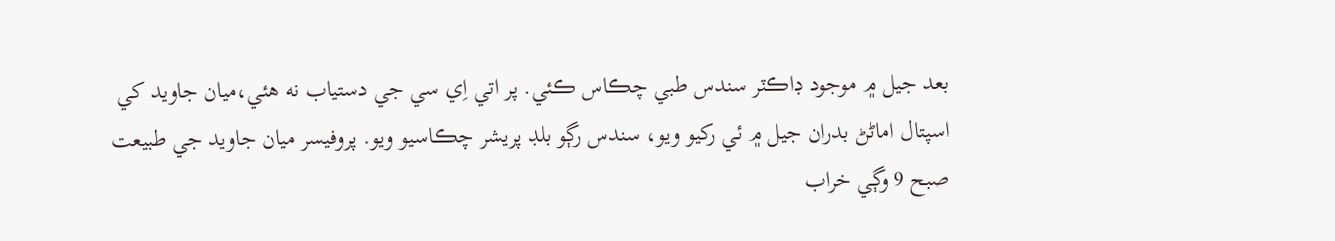بعد جيل ۾ موجود ڊاڪٽر سندس طبي چڪاس ڪئي. پر اتي اِي سي جي دستياب نه هئي،ميان جاويد کي اسپتال اماڻڻ بدران جيل ۾ ئي رکيو ويو، سندس رڳو بلڊ پريشر چڪاسيو ويو. پروفيسر ميان جاويد جي طبيعت صبح 9 وڳي خراب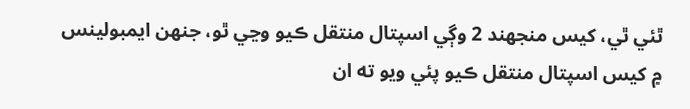ٿئي ٿي، کيس منجهند 2 وڳي اسپتال منتقل ڪيو وڃي ٿو، جنهن ايمبولينس ۾ کيس اسپتال منتقل ڪيو پئي ويو ته ان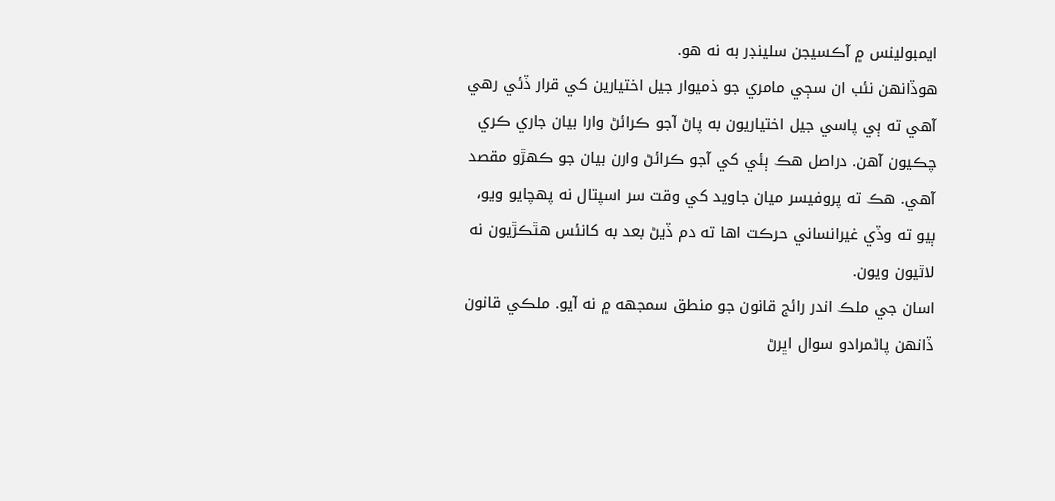ايمبولينس ۾ آڪسيجن سلينڊر به نه هو.
هوڏانهن نئب ان سڄي مامري جو ذميوار جيل اختيارين کي قرار ڏئي رهي آهي ته ٻي پاسي جيل اختياريون به پاڻ آجو ڪرائڻ وارا بيان جاري ڪري چڪيون آهن. دراصل هڪ ٻئي کي آجو ڪرائڻ وارن بيان جو ڪهڙو مقصد آهي. هڪ ته پروفيسر ميان جاويد کي وقت سر اسپتال نه پهچايو ويو، ٻيو ته وڏي غيرانساني حرڪت اها ته دم ڏيڻ بعد به کانئس هٿڪڙيون نه لاٿيون ويون.
اسان جي ملڪ اندر رائج قانون جو منطق سمجهه ۾ نه آيو. ملڪي قانون ڏانهن پاڻمرادو سوال اڀرڻ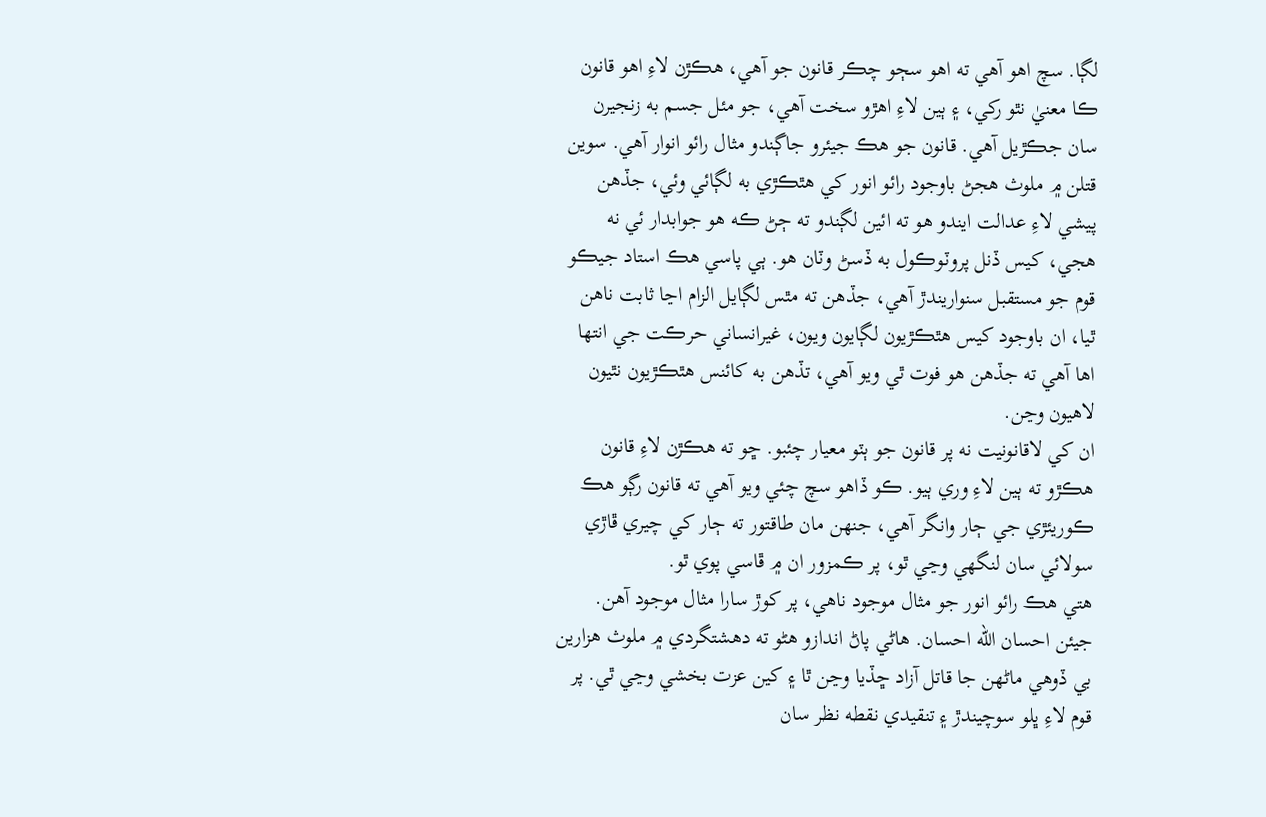لڳا. سچ اهو آهي ته اهو سڄو چڪر قانون جو آهي، هڪڙن لاءِ اهو قانون ڪا معنيٰ نٿو رکي، ۽ ٻين لاءِ اهڙو سخت آهي، جو مئل جسم به زنجيرن سان جڪڙيل آهي. قانون جو هڪ جيئرو جاڳندو مثال رائو انوار آهي. سوين قتلن ۾ ملوث هجڻ باوجود رائو انور کي هٿڪڙي به لڳائي وئي، جڏهن پيشي لاءِ عدالت ايندو هو ته ائين لڳندو ته ڄڻ ڪه هو جوابدار ئي نه هجي، کيس ڏنل پروٽوڪول به ڏسڻ وٽان هو. ٻي پاسي هڪ استاد جيڪو قوم جو مستقبل سنواريندڙ آهي، جڏهن ته مٿس لڳايل الزام اڃا ثابت ناهن ٿيا، ان باوجود کيس هٿڪڙيون لڳايون ويون، غيرانساني حرڪت جي انتها اها آهي ته جڏهن هو فوت ٿي ويو آهي، تڏهن به کائنس هٿڪڙيون نٿيون لاهيون وڃن.
ان کي لاقانونيت نه پر قانون جو ٻٽو معيار چئبو. ڇو ته هڪڙن لاءِ قانون هڪڙو ته ٻين لاءِ وري ٻيو. ڪو ڏاهو سچ چئي ويو آهي ته قانون رڳو هڪ ڪوريئڙي جي ڄار وانگر آهي، جنهن مان طاقتور ته ڄار کي چيري ڦاڙي سولائي سان لنگهي وڃي ٿو، پر ڪمزور ان ۾ ڦاسي پوي ٿو.
هتي هڪ رائو انور جو مثال موجود ناهي، پر کوڙ سارا مثال موجود آهن. جيئن احسان الله احسان. هاڻي پاڻ اندازو هڻو ته دهشتگردي ۾ ملوث هزارين بي ڏوهي ماڻهن جا قاتل آزاد ڇڏيا وڃن ٿا ۽ کين عزت بخشي وڃي ٿي. پر قوم لاءِ ڀلو سوچيندڙ ۽ تنقيدي نقطه نظر سان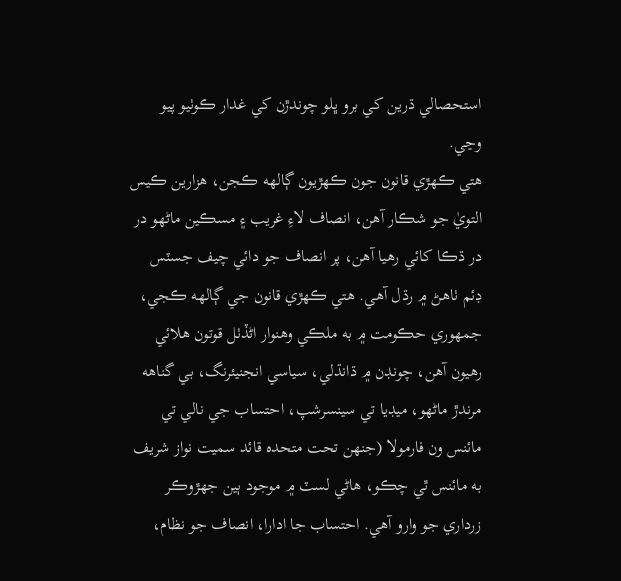استحصالي ڌرين کي برو ڀلو چوندڙن کي غدار ڪوٺيو پيو وڃي.
هتي ڪهڙي قانون جون ڪهڙيون ڳالهه ڪجن، هزارين ڪيس التويٰ جو شڪار آهن، انصاف لاءِ غريب ۽ مسڪين ماڻهو در در ڌڪا کائي رهيا آهن، پر انصاف جو دائي چيف جسٽس ڊئم ٺاهڻ ۾ رڌل آهي. هتي ڪهڙي قانون جي ڳالهه ڪجي، جمهوري حڪومت ۾ به ملڪي وهنوار اڻڏٺل قوتون هلائي رهيون آهن، چونڊن ۾ ڌانڌلي، سياسي انجنيئرنگ، بي گناهه مرندڙ ماڻهو، ميڊيا تي سينسرشپ، احتساب جي نالي تي مائنس ون فارمولا (جنهن تحت متحده قائد سميت نواز شريف به مائنس ٿي چڪو، هاڻي لسٽ ۾ موجود ٻين جهڙوڪر زرداري جو وارو آهي. احتساب جا ادارا، انصاف جو نظام،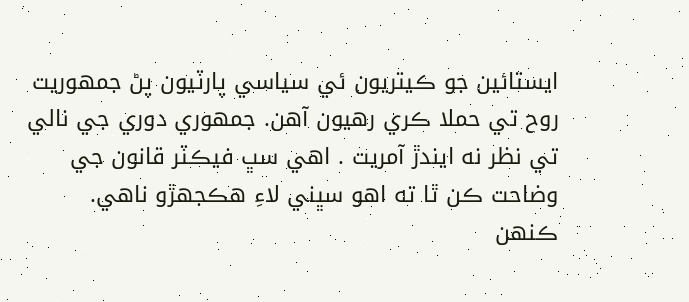ايستائين جو ڪيتريون ئي سياسي پارٽيون پڻ جمهوريت روح تي حملا ڪري رهيون آهن. جمهوري دوري جي نالي تي نظر نه ايندڙ آمريت . اهي سڀ فيڪٽر قانون جي وضاحت ڪن ٿا ته اهو سڀني لاءِ هڪجهڙو ناهي.
ڪنهن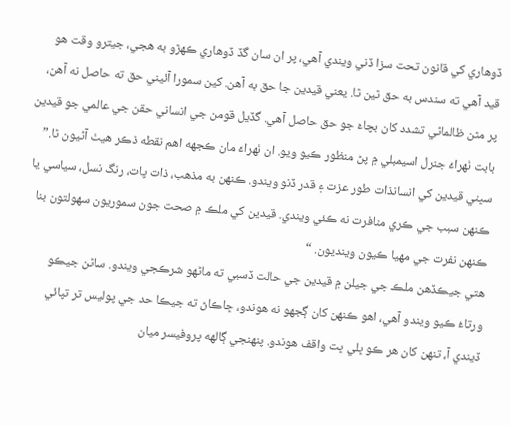ڏوهاري کي قانون تحت سزا ڏني ويندي آهي، پر ان سان گڏ ڏوهاري ڪهڙو به هجي، جيترو وقت هو قيد آهي ته سندس به حق ٿين ٿا. يعني قيدين جا حق به آهن. کين سمورا آئيني حق ته حاصل نه آهن، پر مٿن ظالماڻي تشدد کان بچاءَ جو حق حاصل آهي. گڏيل قومن جي انساني حقن جي عالمي جو قيدين بابت ٺهراءُ جنرل اسيمبلي ۾ پڻ منظور ڪيو ويو. ان ٺهراءَ مان ڪجهه اهم نقطه ذڪر هيٺ آڻيون ٿا.” سڀني قيدين کي انسانذات طور عزت ۽ قدر ڏنو ويندو. ڪنهن به مذهب، ذات پات، رنگ نسل، سياسي يا ڪنهن سبب جي ڪري منافرت نه ڪئي ويندي. قيدين کي ملڪ ۾ صحت جون سموريون سهولتون بنا ڪنهن نفرت جي مهيا ڪيون وينديون. “
هتي جيڪڏهن ملڪ جي جيلن ۾ قيدين جي حالت ڏسبي ته ماڻهو شرڪجي ويندو. ساڻن جيڪو ورتاءُ ڪيو ويندو آهي، اهو ڪنهن کان ڳجهو نه هوندو، ڇاڪاڻ ته جيڪا حد جي پوليس تر تپائي ڏيندي آ، تنهن کان هر ڪو ڀلي ڀت واقف هوندو. پنهنجي ڳالهه پروفيسر ميان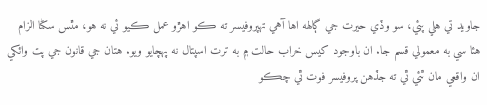جاويد تي هلي پئي، سو وڏي حيرت جي ڳالهه اها آهي تهپروفيسر ته ڪو اهڙو عمل ڪيو ئي نه هو، مٿس سکڻا الزام هئا سي به معمولي قسم جا. ان باوجود کيس خراب حالت ۾ به ترت اسپتال نه پهچايو ويو. هتان جي قانون جي پت وائکي ان واقعي مان ٿئي ٿي ته جڏهن پروفيسر فوت ٿي چڪو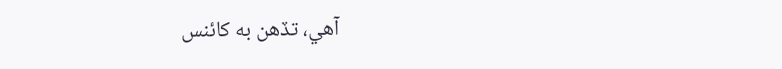آهي، تڏهن به کائنس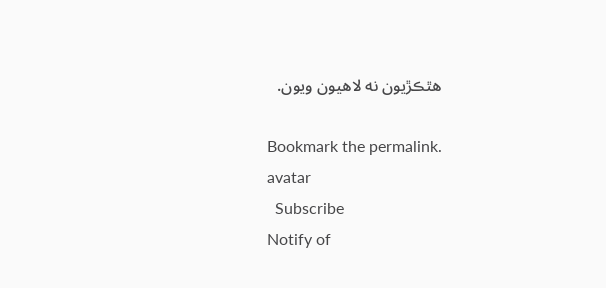هٿڪڙيون نه لاهيون ويون.

Bookmark the permalink.
avatar
  Subscribe
Notify of